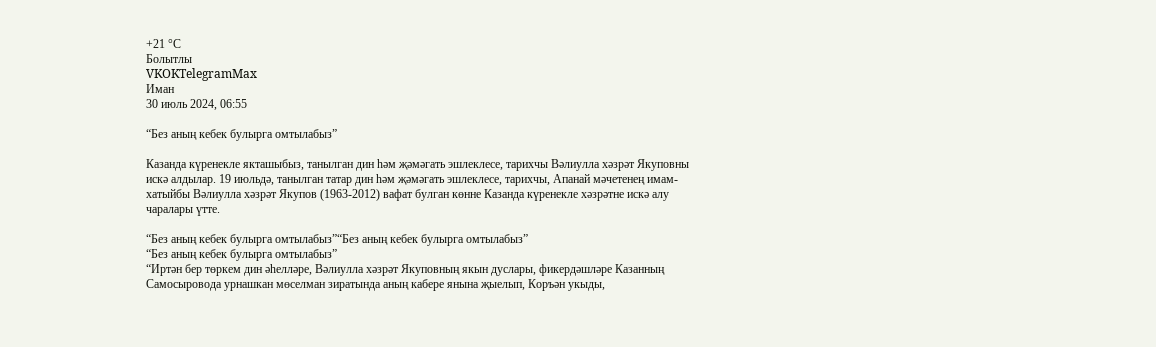+21 °С
Болытлы
VKOKTelegramMax
Иман
30 июль 2024, 06:55

“Без аның кебек булырга омтылабыз”

Казанда күренекле якташыбыз, танылган дин һәм җәмәгать эшлеклесе, тарихчы Вәлиулла хәзрәт Якуповны искә алдылар. 19 июльдә, танылган татар дин һәм җәмәгать эшлеклесе, тарихчы, Апанай мәчетенең имам-хатыйбы Вәлиулла хәзрәт Якупов (1963-2012) вафат булган көнне Казанда күренекле хәзрәтне искә алу чаралары үтте.

“Без аның кебек булырга омтылабыз”“Без аның кебек булырга омтылабыз”
“Без аның кебек булырга омтылабыз”
“Иртән бер төркем дин әһелләре, Вәлиулла хәзрәт Якуповның якын дуслары, фикердәшләре Казанның Самосыровода урнашкан мөселман зиратында аның кабере янына җыелып, Коръән укыды,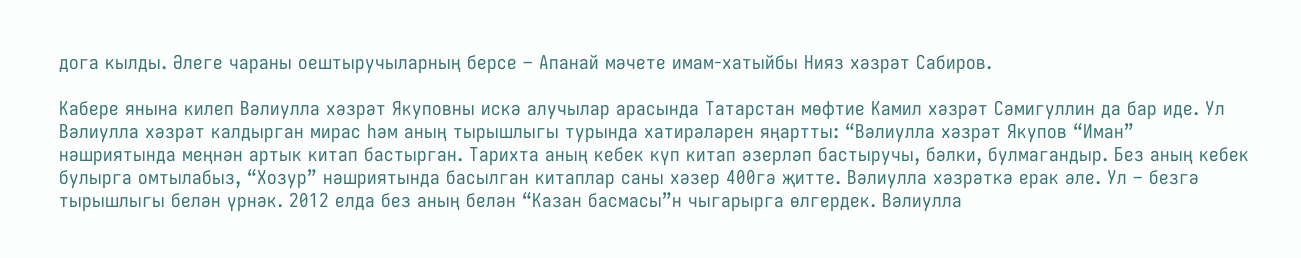дога кылды. Әлеге чараны оештыручыларның берсе – Апанай мәчете имам-хатыйбы Нияз хәзрәт Сабиров.

Кабере янына килеп Вәлиулла хәзрәт Якуповны искә алучылар арасында Татарстан мөфтие Камил хәзрәт Сәмигуллин да бар иде. Ул Вәлиулла хәзрәт калдырган мирас һәм аның тырышлыгы турында хатирәләрен яңартты: “Вәлиулла хәзрәт Якупов “Иман” нәшриятында меңнән артык китап бастырган. Тарихта аның кебек күп китап әзерләп бастыручы, бәлки, булмагандыр. Без аның кебек булырга омтылабыз, “Хозур” нәшриятында басылган китаплар саны хәзер 400гә җитте. Вәлиулла хәзрәткә ерак әле. Ул – безгә тырышлыгы белән үрнәк. 2012 елда без аның белән “Казан басмасы”н чыгарырга өлгердек. Вәлиулла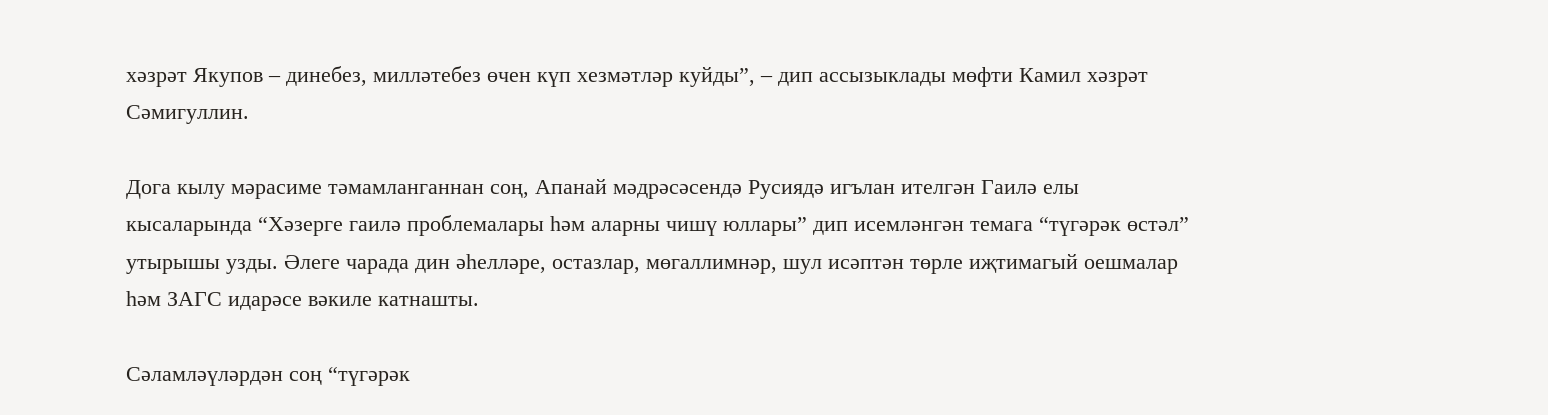хәзрәт Якупов – динебез, милләтебез өчен күп хезмәтләр куйды”, – дип ассызыклады мөфти Камил хәзрәт Сәмигуллин.

Дога кылу мәрасиме тәмамланганнан соң, Апанай мәдрәсәсендә Русиядә игълан ителгән Гаилә елы кысаларында “Хәзерге гаилә проблемалары һәм аларны чишү юллары” дип исемләнгән темага “түгәрәк өстәл” утырышы узды. Әлеге чарада дин әһелләре, остазлар, мөгаллимнәр, шул исәптән төрле иҗтимагый оешмалар һәм ЗАГС идарәсе вәкиле катнашты.

Сәламләүләрдән соң “түгәрәк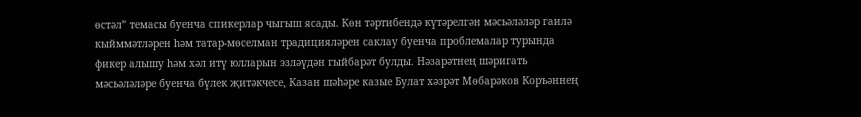өстәл” темасы буенча спикерлар чыгыш ясады. Көн тәртибендә күтәрелгән мәсьәләләр гаилә кыйммәтләрен һәм татар-мөселман традицияләрен саклау буенча проблемалар турында фикер алышу һәм хәл итү юлларын эзләүдән гыйбарәт булды. Нәзарәтнең шәригать мәсьәләләре буенча бүлек җитәкчесе, Казан шәһәре казые Булат хәзрәт Мөбарәков Коръәннең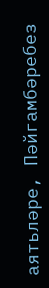аятьләре, Пәйгамбәребез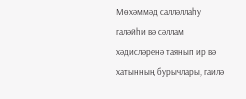Мөхәммәд салләллаһу галәйһи вә сәллам хәдисләренә таянып ир вә хатынның бурычлары, гаилә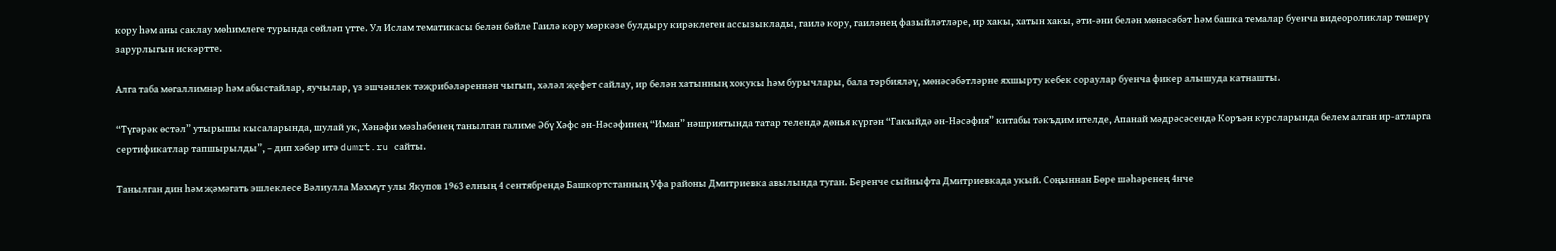кору һәм аны саклау мөһимлеге турында сөйләп үтте. Ул Ислам тематикасы белән бәйле Гаилә кору мәркәзе булдыру кирәклеген ассызыклады, гаилә кору, гаиләнең фазыйләтләре, ир хакы, хатын хакы, әти-әни белән мөнәсәбәт һәм башка темалар буенча видеороликлар төшерү зарурлыгын искәртте.

Алга таба мөгаллимнәр һәм абыстайлар, яучылар, үз эшчәнлек тәҗрибәләреннән чыгып, хәләл җефет сайлау, ир белән хатынның хокукы һәм бурычлары, бала тәрбияләү, мөнәсәбәтләрне яхшырту кебек сораулар буенча фикер алышуда катнашты.

“Түгәрәк өстәл” утырышы кысаларында, шулай ук, Хәнәфи мәзһәбенең танылган галиме Әбү Хәфс ән-Нәсәфинең “Иман” нәшриятында татар телендә дөнья күргән “Гакыйдә ән-Нәсәфия” китабы тәкъдим ителде, Апанай мәдрәсәсендә Коръән курсларында белем алган ир-атларга сертификатлар тапшырылды”, – дип хәбәр итә dumrt.ru сайты.

Танылган дин һәм җәмәгать эшлеклесе Вәлиулла Мәхмүт улы Якупов 1963 елның 4 сентябрендә Башкортстанның Уфа районы Дмитриевка авылында туган. Беренче сыйныфта Дмитриевкада укый. Соңыннан Бөре шәһәренең 4нче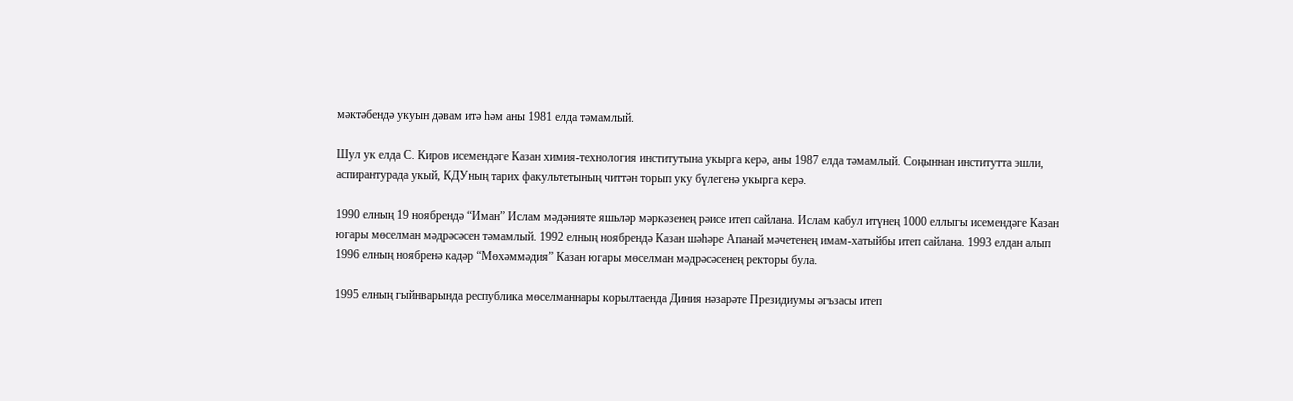мәктәбендә укуын дәвам итә һәм аны 1981 елда тәмамлый.

Шул ук елда С. Киров исемендәге Казан химия-технология институтына укырга керә, аны 1987 елда тәмамлый. Соңыннан институтта эшли, аспирантурада укый, КДУның тарих факультетының читтән торып уку бүлегенә укырга керә.

1990 елның 19 ноябрендә “Иман” Ислам мәдәнияте яшьләр мәркәзенең рәисе итеп сайлана. Ислам кабул итүнең 1000 еллыгы исемендәге Казан югары мөселман мәдрәсәсен тәмамлый. 1992 елның ноябрендә Казан шәһәре Апанай мәчетенең имам-хатыйбы итеп сайлана. 1993 елдан алып 1996 елның ноябренә кадәр “Мөхәммәдия” Казан югары мөселман мәдрәсәсенең ректоры була.

1995 елның гыйнварында республика мөселманнары корылтаенда Диния нәзарәте Президиумы әгъзасы итеп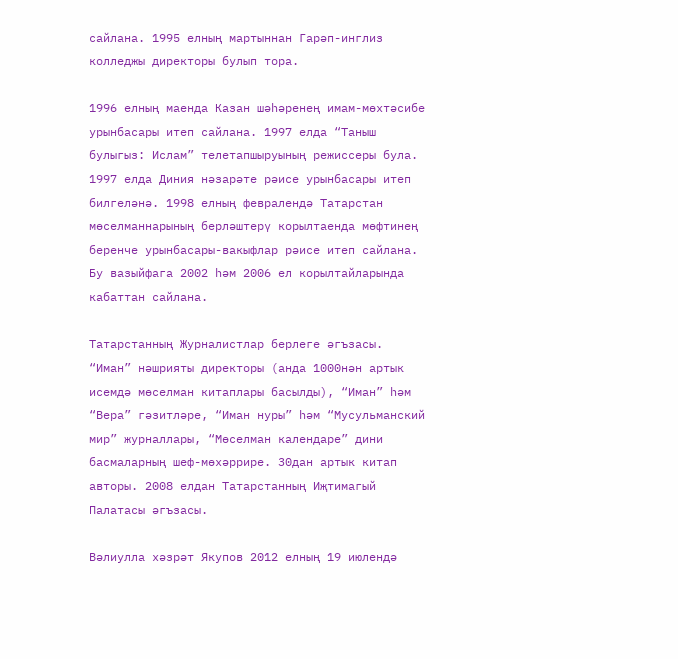сайлана. 1995 елның мартыннан Гарәп-инглиз колледжы директоры булып тора.

1996 елның маенда Казан шәһәренең имам-мөхтәсибе урынбасары итеп сайлана. 1997 елда “Таныш булыгыз: Ислам” телетапшыруының режиссеры була. 1997 елда Диния нәзарәте рәисе урынбасары итеп билгеләнә. 1998 елның февралендә Татарстан мөселманнарының берләштерү корылтаенда мөфтинең беренче урынбасары-вакыфлар рәисе итеп сайлана. Бу вазыйфага 2002 һәм 2006 ел корылтайларында кабаттан сайлана.

Татарстанның Журналистлар берлеге әгъзасы. “Иман” нәшрияты директоры (анда 1000нән артык исемдә мөселман китаплары басылды), “Иман” һәм “Вера” гәзитләре, “Иман нуры” һәм “Мусульманский мир” журналлары, “Мөселман календаре” дини басмаларның шеф-мөхәррире. 30дан артык китап авторы. 2008 елдан Татарстанның Иҗтимагый Палатасы әгъзасы.

Вәлиулла хәзрәт Якупов 2012 елның 19 июлендә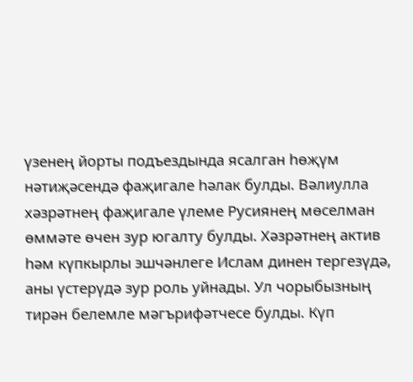үзенең йорты подъездында ясалган һөҗүм нәтиҗәсендә фаҗигале һәлак булды. Вәлиулла хәзрәтнең фаҗигале үлеме Русиянең мөселман өммәте өчен зур югалту булды. Хәзрәтнең актив һәм күпкырлы эшчәнлеге Ислам динен тергезүдә, аны үстерүдә зур роль уйнады. Ул чорыбызның тирән белемле мәгърифәтчесе булды. Күп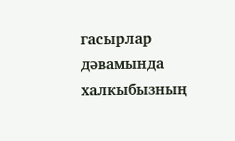гасырлар дәвамында халкыбызның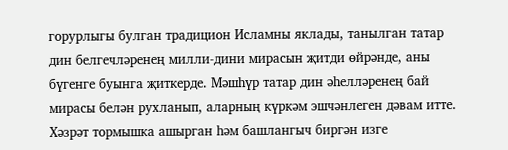горурлыгы булган традицион Исламны яклады, танылган татар дин белгечләренең милли-дини мирасын җитди өйрәнде, аны бүгенге буынга җиткерде. Мәшһүр татар дин әһелләренең бай мирасы белән рухланып, аларның күркәм эшчәнлеген дәвам итте. Хәзрәт тормышка ашырган һәм башлангыч биргән изге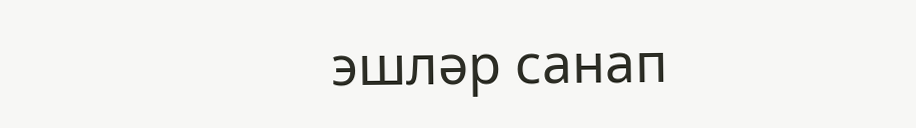эшләр санап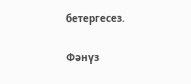бетергесез.

Фәнүз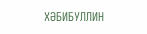ХӘБИБУЛЛИН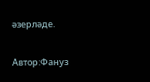әзерләде.


Автор:Фануз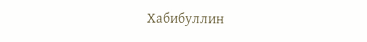Хабибуллин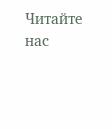Читайте нас